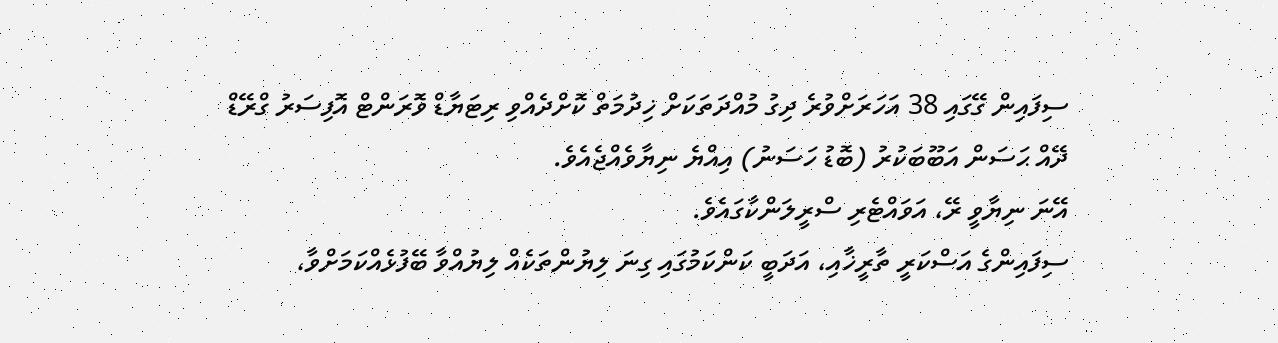ސިފައިން ގޭގައި 38 އަހަރަށްވުރެ ދިގު މުއްދަތަކަށް ޚިދުމަތް ކޮށްދެއްވި ރިޓަޔާޑް ވޮރަންޓް އޮފިސަރު ގްރޭޑް ދޭއް ޙަސަން އަބޫބަކުރު (ބޮޑު ހަސަނު) އިއްޔެ ނިޔާވެއްޖެއެވެ.
އޭނަ ނިޔާވީ ރޭ، އަވައްޓެރި ސްރީލަންކާގައެވެ.
ސިފައިންގެ އަސްކަރީ ތާރީޚާއި، އަދަބީ ކަންކަމުގައި ގިނަ ލިޔުންތަކެއް ލިޔުއްވާ ބޭފުޅެއްކަމަށްވާ،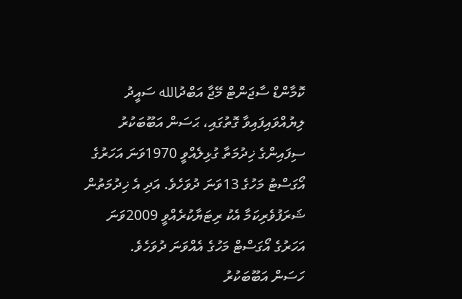ކޮމާންޑް ސާޖަންޓް މޭޖާ އަބްދުالله ސައީދު ލިޔުއްވައިފައިވާ ގޮތުގައި، ޙަސަން އަބޫބަކުރު ސިފައިންގެ ޚިދުމަތާ ގުޅިލެއްވީ 1970ވަނަ އަހަރުގެ އޯގަސްޓު މަހުގެ 13ވަނަ ދުވަހެވެ. އަދި އެ ޚިދުމަތުން ޝަރަފުވެރިކަމާ އެކު ރިޓަޔާކުރެއްވީ 2009ވަނަ އަހަރުގެ އޯގަސްޓް މަހުގެ އެއްވަނަ ދުވަހެވެ.
ހަސަން އަބޫބަކުރު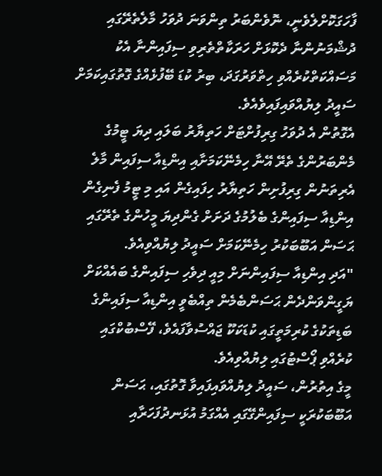ފާހަގަކޮށްލެވެނީ، ނޮވެންބަރު ތިންވަނަ ދުވަހު މާލެތެރޭގައި ދުޝްމަނުންނާ ދެކޮޅަށް ހަރަކާތްތެރިވި ސިފައިންނާ އެކު މަސައްކަތްކުރެއްވި ހިތްވަރުގަދަ، ބިރު ކުޑަ ބޭފުޅެއްގެ ގޮތުގައިކަމަށް ސައީދު ލިޔުއްވައިފައިވެއެވެ.
އެގޮތުން އެ ދުވަހު ގިރިފުށްޓަށް ހަތިޔާރު ބަލައި ދިޔަ ޓީމުގެ މެންބަރުންގެ ތެރޭ އޭނާ ހިމެނޭކަމަށާއި އިންޑިއާ ސިފައިން މާލެ އެރިތަނުން ގިރިފުށިން ހަތިޔާރު ހިފައިގެން އައި މި ޓީމު ފެނިގެން އިންޑިއާ ސިފައިންގެ ބެލުމުގެ ދަށަށް ގެންދިޔަ މީހުންގެ ތެރޭގައި ޙަސަން އަބޫބަކުރު ހިމެނޭކަމަށް ސައީދު ލިޔުއްވިއެވެ.
"އަދި އިންޑިއާ ސިފައިންނަށް މިއީ ދިވެހި ސިފައިންގެ ބައެއްކަށް ޔަގީންވަންދެން ޙަސަންބެމެން ތިއްބެވީ އިންޑިއާ ސިފައިންގެ ބަޑިތަކުގެ ކުރިމަތީގައި ކުޑަކަކޫ ޖައްސުވާފައެވެ، ފޭސްބުކްގައި ކުރެއްވި ޕޯސްޓުގައި ލިޔުއްވިއެވެ.
މީގެ އިތުރުން، ސައީދު ލިޔުއްވައިފައިވާ ގޮތުގައި، ޙަސަން އަބޫބަކުރަކީ ސިފައިންގޭގައި އެއްގަމު އުޅަނދުފަހަރާއި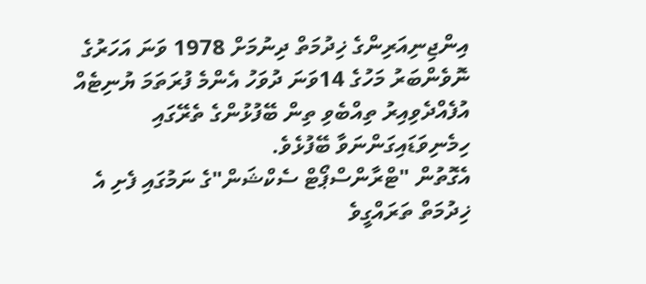އިންޖިނިއަރިންގެ ޚިދުމަތް ދިނުމަށް 1978 ވަނަ އަހަރުގެ ނޮވެންބަރު މަހުގެ 14ވަނަ ދުވަހު އެންމެ ފުރަތަމަ ޔުނިޓެއް އުފެއްދެވިއިރު ތިއްބެވި ތިން ބޭފުޅުންގެ ތެރޭގައި ހިމެނިވަޑައިގަންނަވާ ބޭފުޅެވެ.
އެގޮތުން "ޓްރާންސްޕޯޓް ސެކްޝަން"ގެ ނަމުގައި ފެށި އެ ޚިދުމަތް ތަރައްގީވެ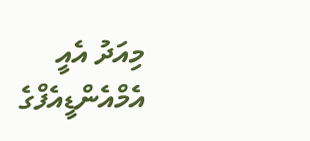މިއަދު އެއީ އެމްއެންޑީއެފްގެ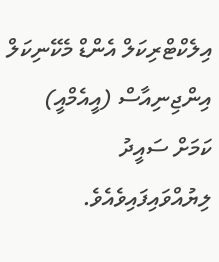އިލެކްޓްރިކަލް އެންޑް މެކޭނިކަލް އިންޖިނިއާސް (އީއެމްއީ) ކަމަށް ސައީދު ލިޔުއްވައިފައިވެއެވެ.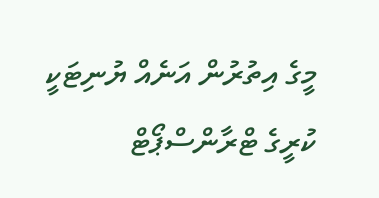މީގެ އިތުރުން އަނެއް ޔުނިޓަކީ ކުރީގެ ޓްރާންސްޕޯޓް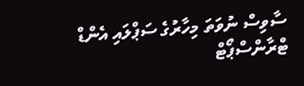ސާވިސް ނުވަތަ މިހާރުގެ ސަޕްލައި އެންޑް ޓްރާންސްޕޯޓް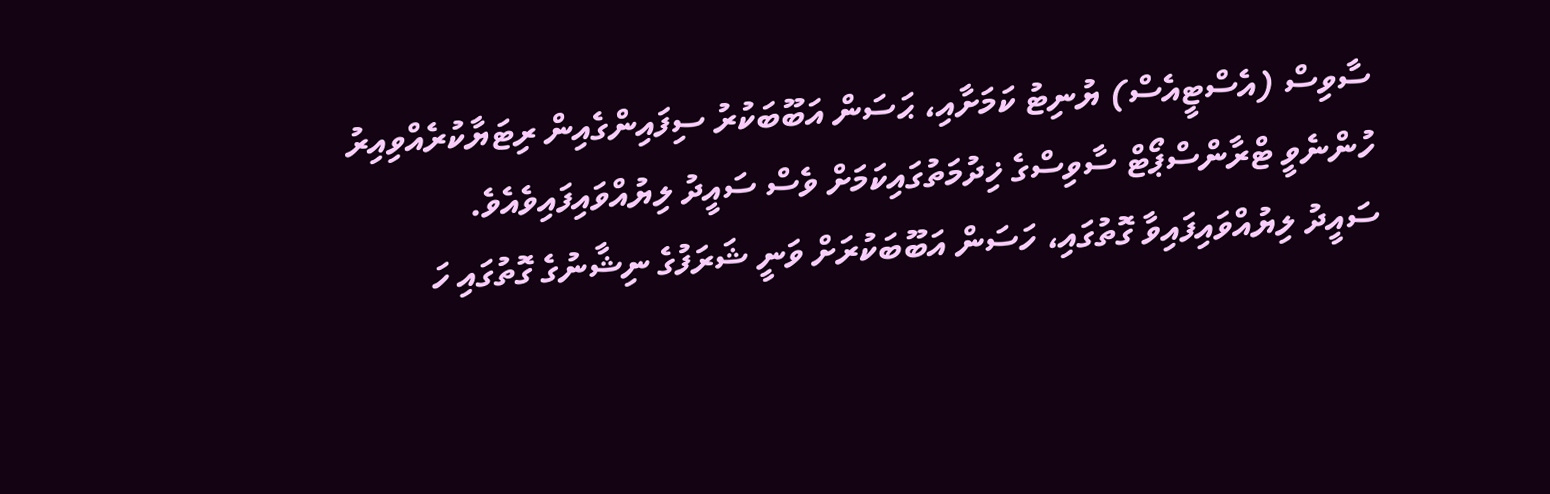ސާވިސް (އެސްޓީއެސް) ޔުނިޓު ކަމަށާއި، ޙަސަން އަބޫބަކުރު ސިފައިންގެއިން ރިޓަޔާކުރެއްވިއިރު ހުންނެވީ ޓްރާންސްޕޯޓް ސާވިސްގެ ޚިދުމަތުގައިކަމަށް ވެސް ސައީދު ލިޔުއްވައިފައިވެއެވެ.
ސައީދު ލިޔުއްވައިފައިވާ ގޮތުގައި، ހަސަން އަބޫބަކުރަށް ވަނީ ޝަރަފުގެ ނިޝާނުގެ ގޮތުގައި ހަ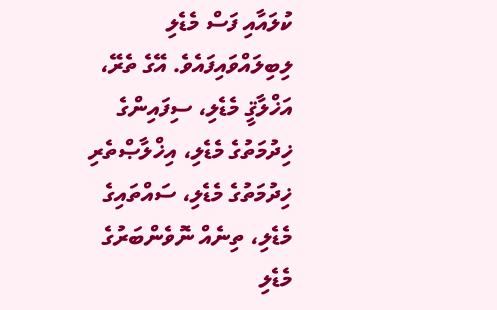ކުލައާއި ފަސް މެޑެލި ލިބިލައްވައިފައެވެ. އޭގެ ތެރޭ، އަޚްލާޤީ މެޑެލި، ސިފައިންގެ ޚިދުމަތުގެ މެޑެލި، އިޚްލާޞްތެރި ޚިދުމަތުގެ މެޑެލި، ސައްތައިގެ މެޑެލި، ތިނެއް ނޮވެންބަރުގެ މެޑެލި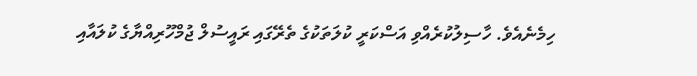ހިމެނެއެވެ. ހާސިލުކުރެއްވި އަސްކަރީ ކުލަތަކުގެ ތެރޭގައި ރައީސުލް ޖުމްހޫރިއްޔާގެ ކުލައާއި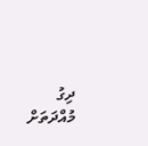ދިގު މުއްދަތަށް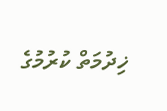ޚިދުމަތް ކުރުމުގެ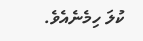ކުލަ ހިމެނެއެވެ.